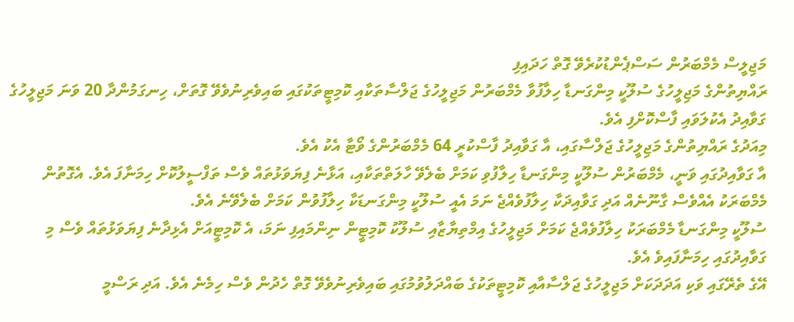މަޖިލީސް މެމްބަރުން ސަސްޕެންޑުކުރެވޭ ގޮތް ހަދައިފި
ރައްޔިތުންގެ މަޖިލީހުގެ ސުލޫކީ މިންގަނޑާ ހިލާފުވާ މެމްބަރުން މަޖިލީހުގެ ޖަލްސާތަކާއި ކޮމިޓީތަކުގައި ބައިވެރިނުވެވޭ ގޮތަށް، ހިނގަމުންދާ 20 ވަނަ މަޖިލީހުގެ ގަވާއިދު އެކުލަވައި ފާސްކޮށްފި އެވެ.
މިއަދުގެ ރައްޔިތުންގެ މަޖިލީހުގެ ޖަލްސާގައި، އާ ގަވާއިދު ފާސްކުރީ 64 މެމްބަރުންގެ ވޯޓާ އެކު އެވެ.
އާ ގަވާއިދުގައި ވަނީ، މެމްބަރުން ސުލޫކީ މިންގަނޑާ ހިލާފުވި ކަމަށް ބެލެވޭ ހާލަތްތަކާއި، އަޅާނެ ފިޔަވަޅުތައް ވެސް ތަފްސީލުކޮށް ހިމަނާފަ އެވެ. އެގޮތުން މެމްބަރަކު އެއްވެސް ގާނޫނެއް އަދި ގަވާއިދަކާ ހިލާފުވެއްޖެ ނަމަ އެއީ ސުލޫކީ މިންގަނޑަކާ ހިލާފުވުން ކަމަށް ބެލެވޭނެ އެވެ.
ސުލޫކީ މިންގަނޑާ މެމްބަރަކު ހިލާފުވެއްޖެ ކަމަށް މަޖިލީހުގެ އިމްތިޔާޒާއި ސުލޫކު ކޮމިޓީން ނިންމައިފި ނަމަ، އެ ކޮމިޓީއަށް އެޅިދާނެ ފިޔަވަޅުތައް ވެސް މި ގަވާއިދުގައި ހިމަނާފައިވެ އެވެ.
އޭގެ ތެރޭގައި ވަކި އަދަދަކަށް މަޖިލީހުގެ ޖަލްސާއާއި ކޮމިޓީތަކުގެ ބައްދަލުވުމުގައި ބައިވެރިނުވެވޭ ގޮތް ހެދުން ވެސް ހިމެނެ އެވެ. އަދި ރަސްމީ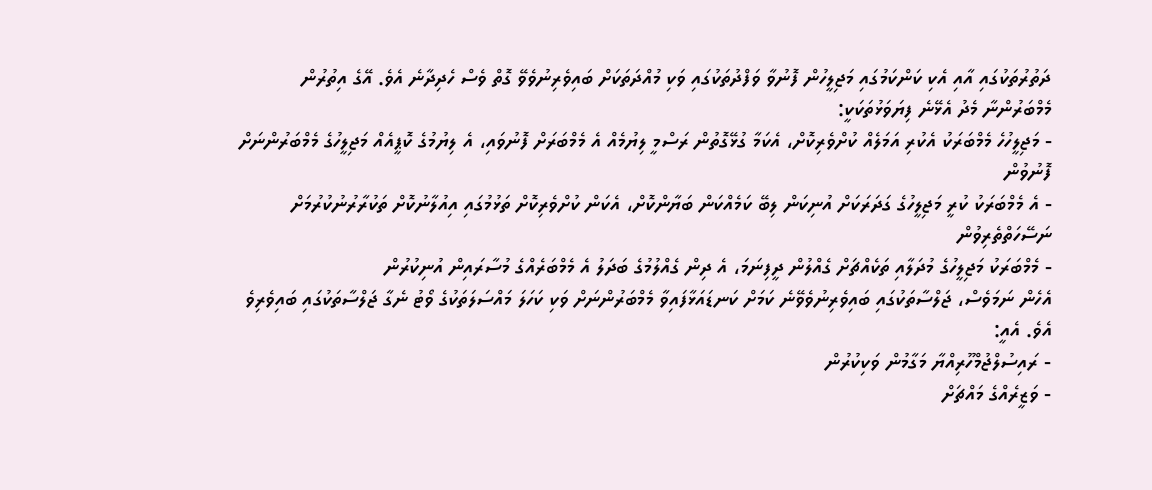ދަތުރުތަކުގައި އާއި އެކި ކަންކަމުގައި މަޖިލީހުން ފޮނުވާ ވަފްދުތަކުގައި ވަކި މުއްދަތަކަށް ބައިވެރިނުވެވޭ ގޮތް ވެސް ހެދިދާނެ އެވެ. އޭގެ އިތުރުން މެމްބަރުންނާ މެދު އެޅޭނެ ފިޔަވަޅުތަކަކީ:
- މަޖިލީހުހެ މެމްބަރަކު އެކުރި އަމަލެއް ކުށްވެރިކޮށް، އެކަމާ ގުޅޭގޮތުން ރަސްމީ ލިޔުމެއް އެ މެމްބަރަށް ފޮނުވައި، އެ ލިޔުމުގެ ކޮޕީއެއް މަޖިލީހުގެ މެމްބަރުންނަށް ފޮނުވުން
- އެ މެމްބަރަކު ކުރީ މަޖިލީހުގެ ގަދަރަކަށް އުނިކަން ލިބޭ ކަމެއްކަން ބަޔާންކޮށް، އެކަން ކުށްވެރިކޮށް ތަޅުމުގައި އިއުލާނުކޮށް ތަކުރާރުނުކުރުމަށް ނަސޭހަތްތެރިވުން
- މެމްބަރަކު މަޖިލީހުގެ މުދަލާއި ތަކެއްޗަށް ގެއްލުން ދީފިނަމަ، އެ ދިން ގެއްލުމުގެ ބަދަލު އެ މެމްބަރެއްގެ މުސާރައިން އުނިކުރުން
އެހެން ނަމަވެސް، ޖަލްސާތަކުގައި ބައިވެރިނުވެވޭނެ ކަމަށް ކަނޑައަޅާފައިވާ މެމްބަރުންނަށް ވަކި ކަހަލަ މައްސަލަތަކުގެ ވޯޓު ނެގާ ޖަލްސާތަކުގައި ބައިވެރިވެ އެވެ. އެއީ:
- ރައިސުލްޖުމްހޫރިއްޔާ މަގާމުން ވަކިކުރުން
- ވަޒީރެއްގެ މައްޗަށް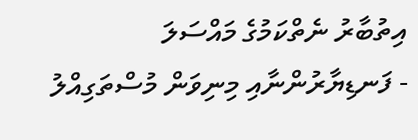އިތުބާރު ނެތްކަމުގެ މައްސަލަ
- ފަނޑިޔާރުންނާއި މިނިވަން މުސްތަގިއްލު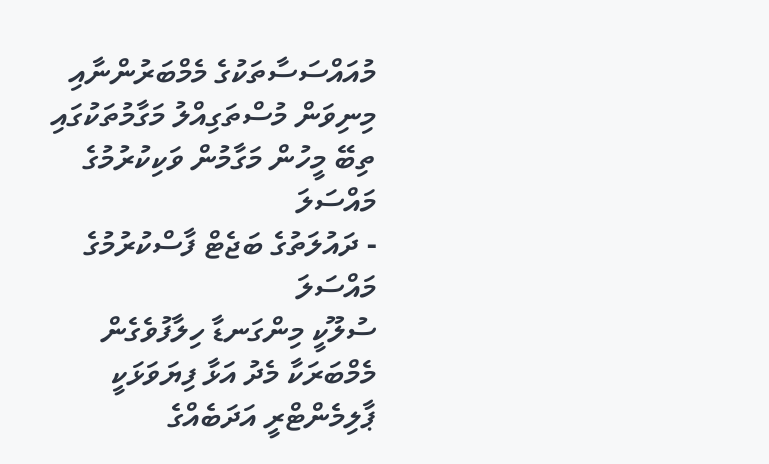މުއައްސަސާތަކުގެ މެމްބަރުންނާއި މިނިވަން މުސްތަގިއްލު މަގާމުތަކުގައި ތިބޭ މީހުން މަގާމުން ވަކިކުރުމުގެ މައްސަލަ
- ދައުލަތުގެ ބަޖެޓް ފާސްކުރުމުގެ މައްސަލަ
ސުލޫކީ މިންގަނޑާ ހިލާފުވެގެން މެމްބަރަކާ މެދު އަޅާ ފިޔަވަޅަކީ ޕާލިމެންޓްރީ އަދަބެއްގެ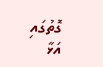ގޮތުގައި އަޅާ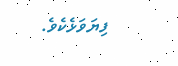ފިޔަވަޅެކެވެ.